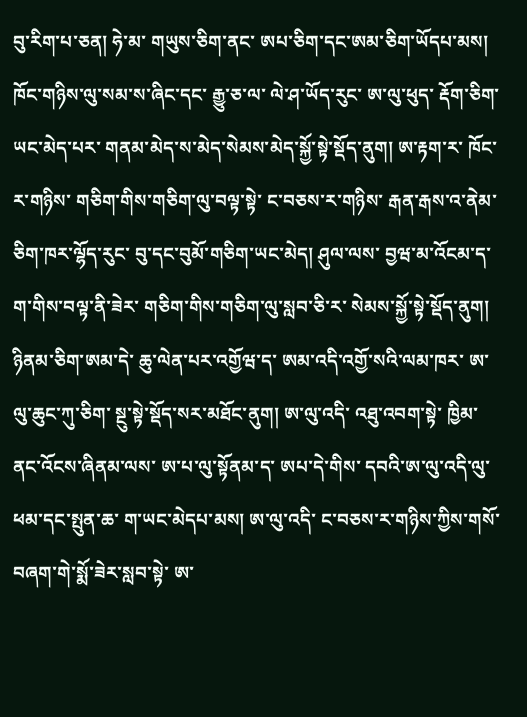བུ་རིག་པ་ཅན། ཧེ་མ་ གཡུས་ཅིག་ནང་ ཨཔ་ཅིག་དང་ཨམ་ཅིག་ཡོདཔ་མས། ཁོང་གཉིས་ལུ་སམ་ས་ཞིང་དང་ རྒྱུ་ཅ་ལ་ ལེ་ཤ་ཡོད་རུང་ ཨ་ལུ་ཕུད་ རྡོག་ཅིག་ཡང་མེད་པར་ གནམ་མེད་ས་མེད་སེམས་མེད་སྐྱོ་སྟེ་སྡོད་ནུག། ཨ་རྟག་ར་ ཁོང་ར་གཉིས་ གཅིག་གིས་གཅིག་ལུ་བལྟ་སྟེ་ ང་བཅས་ར་གཉིས་ རྒན་རྒས་འ་ནེམ་ཅིག་ཁར་ལྷོད་རུང་ བུ་དང་བུམོ་གཅིག་ཡང་མེད། ཤུལ་ལས་ བྱཝ་མ་འོངམ་ད་ ག་གིས་བལྟ་ནི་ཟེར་ གཅིག་གིས་གཅིག་ལུ་སླབ་ཅི་ར་ སེམས་སྐྱོ་སྟེ་སྡོད་ནུག། ཉིནམ་ཅིག་ཨམ་དེ་ ཆུ་ལེན་པར་འགྱོཝ་ད་ ཨམ་འདི་འགྱོ་སའི་ལམ་ཁར་ ཨ་ལུ་ཆུང་ཀུ་ཅིག་ སྔུ་སྟེ་སྡོད་སར་མཐོང་ནུག། ཨ་ལུ་འདི་ འཐུ་འབག་སྟེ་ ཁྱིམ་ནང་འོངས་ཞིནམ་ལས་ ཨ་པ་ལུ་སྟོནམ་ད་ ཨཔ་དེ་གིས་ དབའི་ཨ་ལུ་འདི་ལུ་ ཕམ་དང་སྤུན་ཆ་ ག་ཡང་མེདཔ་མས། ཨ་ལུ་འདི་ ང་བཅས་ར་གཉིས་ཀྱིས་གསོ་བཞག་གེ་སྨོ་ཟེར་སླབ་སྟེ་ ཨ་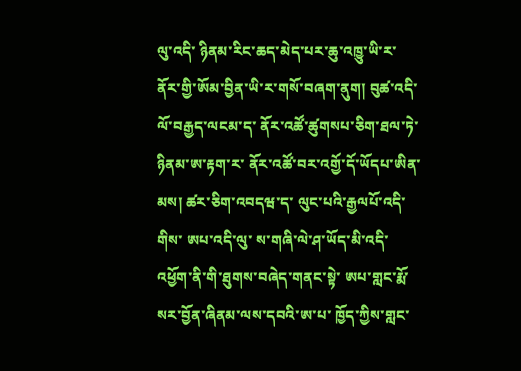ལུ་འདི་ ཉིནམ་རིང་ཆད་མེད་པར་ཆུ་འཁྱུ་ཡི་ར་ ནོར་གྱི་ཨོམ་བྱིན་ཡི་ར་གསོ་བཞག་ནུག། བུཚ་འདི་ ལོ་བརྒྱད་ལངམ་ད་ ནོར་འཚོ་ཚུགསཔ་ཅིག་ཐལ་ཏེ་ཉིནམ་ཨ་རྟག་ར་ ནོར་འཚོ་བར་འགྱོ་དོ་ཡོདཔ་ཨིན་མས། ཚར་ཅིག་འབདཝ་ད་ ལུང་པའི་རྒྱལཔོ་འདི་གིས་ ཨཔ་འདི་ལུ་ ས་གཞི་ལེ་ཤ་ཡོད་མི་འདི་ འཕྱོག་ནི་གི་ཐུགས་བཞེད་གནང་སྟེ་ ཨཔ་གླང་རྨོ་སར་བྱོན་ཞིནམ་ལས་དབའི་ཨ་པ་ ཁྱོད་ཀྱིས་གླང་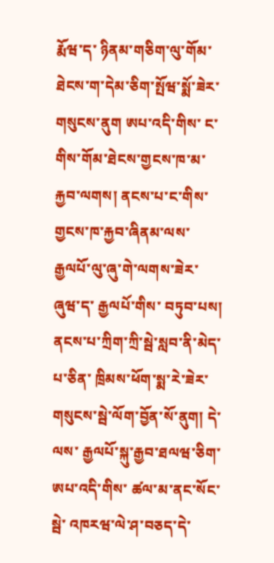རྨོཝ་ད་ ཉིནམ་གཅིག་ལུ་གོམ་ཐེངས་ག་དེམ་ཅིག་སྤོཝ་སྨོ་ཟེར་གསུངས་ནུག ཨཔ་འདི་གིས་ ང་གིས་གོམ་ཐེངས་གྱངས་ཁ་མ་རྐྱབ་ལགས། ནངས་པ་ང་གིས་གྱངས་ཁ་རྐྱབ་ཞིནམ་ལས་ རྒྱལཔོ་ལུ་ཞུ་གེ་ལགས་ཟེར་ཞུཝ་ད་ རྒྱལཔོ་གིས་ བཏུབ་པས། ནངས་པ་ཀྲིག་ཀྲི་སྦེ་སླབ་ནི་མེད་པ་ཅིན་ ཁྲིམས་ཕོག་སྨ་རེ་ཟེར་གསུངས་སྦེ་ལོག་བྱོན་སོ་ནུག། དེ་ལས་ རྒྱལཔོ་སྐུ་རྒྱབ་ཐལཝ་ཅིག་ ཨཔ་འདི་གིས་ ཚལ་མ་ནང་སོང་སྦེ་ འཁརཝ་ལེ་ཤ་བཅད་དེ་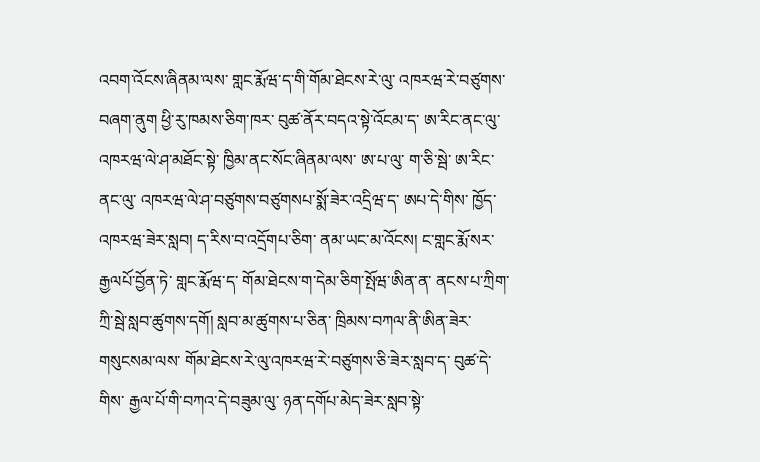འབག་འོངས་ཞིནམ་ལས་ གླང་རྨོཝ་ད་གི་གོམ་ཐེངས་རེ་ལུ་ འཁརཝ་རེ་བཙུགས་བཞག་ནུག ཕྱི་རུ་ཁམས་ཅིག་ཁར་ བུཚ་ནོར་བདའ་སྟེ་འོངམ་ད་ ཨ་རིང་ནང་ལུ་ འཁརཝ་ལེ་ཤ་མཐོང་སྟེ་ ཁྱིམ་ནང་སོང་ཞིནམ་ལས་ ཨ་པ་ལུ་ ག་ཅི་སྦེ་ ཨ་རིང་ནང་ལུ་ འཁརཝ་ལེ་ཤ་བཙུགས་བཙུགསཔ་སྨོ་ཟེར་འདྲིཝ་ད་ ཨཔ་དེ་གིས་ ཁྱོད་འཁརཝ་ཟེར་སླབ། ད་རིས་བ་འདྲོགཔ་ཅིག་ ནམ་ཡང་མ་འོངས། ང་གླང་རྨོ་སར་ རྒྱལཔོ་བྱོན་ཏེ་ གླང་རྨོཝ་ད་ གོམ་ཐེངས་ག་དེམ་ཅིག་སྤོཝ་ཨིན་ན་ ནངས་པ་ཀྲིག་ཀྲི་སྦེ་སླབ་ཚུགས་དགོ། སླབ་མ་ཚུགས་པ་ཅིན་ ཁྲིམས་བཀལ་ནི་ཨིན་ཟེར་གསུངསམ་ལས་ གོམ་ཐེངས་རེ་ལུ་འཁརཝ་རེ་བཙུགས་ཅི་ཟེར་སླབ་ད་ བུཚ་དེ་གིས་ རྒྱལ་པོ་གི་བཀའ་དེ་བཟུམ་ལུ་ ཉན་དགོཔ་མེད་ཟེར་སླབ་སྟེ་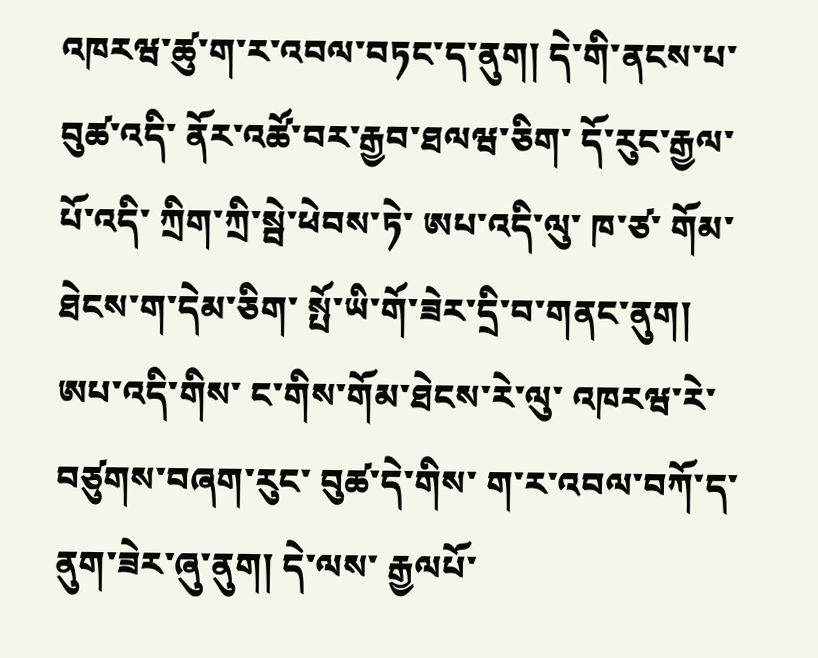འཁརཝ་ཚུ་ག་ར་འབལ་བཏང་ད་ནུག། དེ་གི་ནངས་པ་ བུཚ་འདི་ ནོར་འཚོ་བར་རྒྱབ་ཐལཝ་ཅིག་ དོ་རུང་རྒྱལ་པོ་འདི་ ཀྲིག་ཀྲི་སྦེ་ཕེབས་ཏེ་ ཨཔ་འདི་ལུ་ ཁ་ཙ་ གོམ་ཐེངས་ག་དེམ་ཅིག་ སྤོ་ཡི་གོ་ཟེར་དྲི་བ་གནང་ནུག། ཨཔ་འདི་གིས་ ང་གིས་གོམ་ཐེངས་རེ་ལུ་ འཁརཝ་རེ་བཙུགས་བཞག་རུང་ བུཚ་དེ་གིས་ ག་ར་འབལ་བཀོ་ད་ནུག་ཟེར་ཞུ་ནུག། དེ་ལས་ རྒྱལཔོ་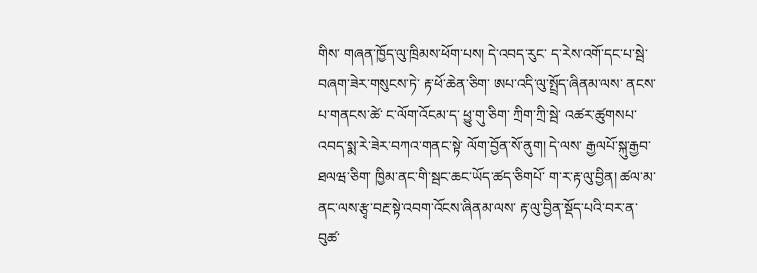གིས་ གཞན་ཁྱོད་ལུ་ཁྲིམས་ཕོག་པས། དེ་འབད་རུང་ ད་རེས་འགོ་དང་པ་སྦེ་བཞག་ཟེར་གསུངས་ཏེ་ རྟ་ཕོ་ཆེན་ཅིག་ ཨཔ་འདི་ལུ་སྤྲོད་ཞིནམ་ལས་ ནངས་པ་གནངས་ཚེ་ ང་ལོག་འོངམ་ད་ ཕྱུ་གུ་ཅིག་ ཀྲིག་ཀྲི་སྦེ་ འཚར་ཚུགསཔ་འབད་སྨ་རེ་ཟེར་བཀའ་གནང་སྟེ་ ལོག་བྱོན་སོ་ནུག། དེ་ལས་ རྒྱལཔོ་སྐུ་རྒྱབ་ཐལཝ་ཅིག་ ཁྱིམ་ནང་གི་སྦང་ཆང་ཡོད་ཚད་ཅིགཔོ་ ག་ར་རྟ་ལུ་བྱིན། ཚལ་མ་ནང་ལས་རྩྭ་བརྔ་སྟེ་འབག་འོངས་ཞིནམ་ལས་ རྟ་ལུ་བྱིན་སྡོད་པའི་བར་ན་ བུཚ་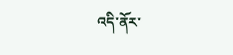འདི་ནོར་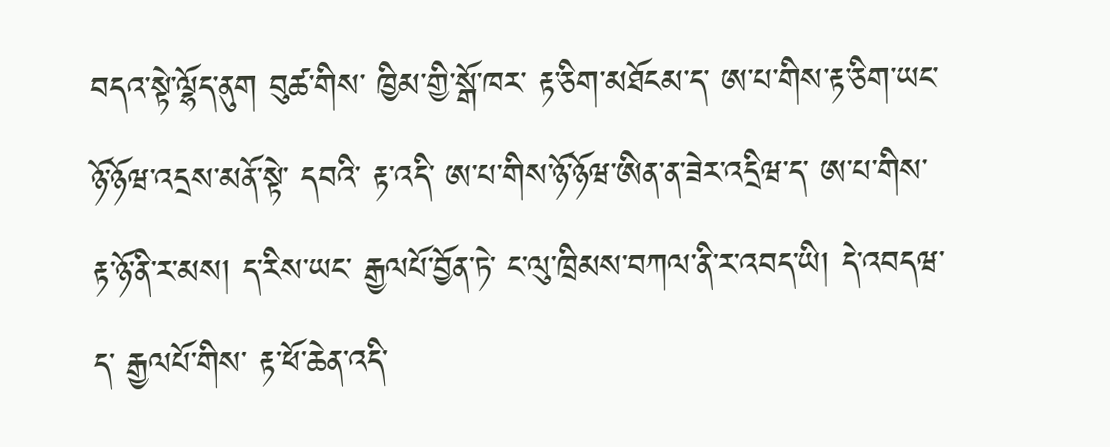བདའ་སྟེ་ལྷོད་ནུག བུཚ་གིས་ ཁྱིམ་གྱི་སྒོ་ཁར་ རྟ་ཅིག་མཐོངམ་ད་ ཨ་པ་གིས་རྟ་ཅིག་ཡང་ཉོ་ཉོཝ་འདྲས་མནོ་སྟེ་ དབའི་ རྟ་འདི་ ཨ་པ་གིས་ཉོ་ཉོཝ་ཨིན་ན་ཟེར་འདྲིཝ་ད་ ཨ་པ་གིས་ རྟ་ཉོ་ནི་ར་མས། ད་རིས་ཡང་ རྒྱལཔོ་བྱོན་ཏེ་ ང་ལུ་ཁྲིམས་བཀལ་ནི་ར་འབད་ཡི། དེ་འབདཝ་ད་ རྒྱལཔོ་གིས་ རྟ་ཕོ་ཆེན་འདི་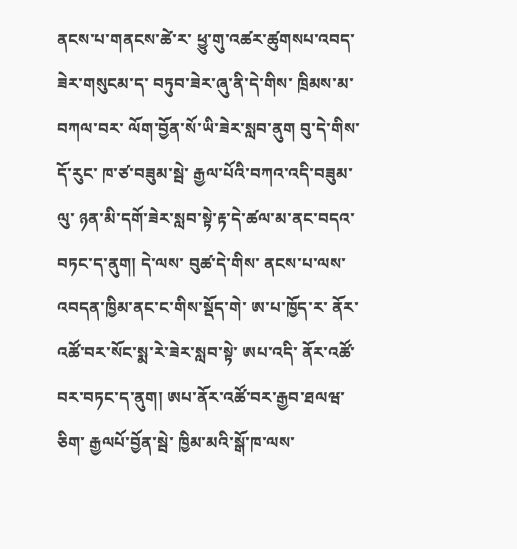ནངས་པ་གནངས་ཚེ་ར་ ཕྱུ་གུ་འཚར་ཚུགསཔ་འབད་ཟེར་གསུངམ་ད་ བཏུབ་ཟེར་ཞུ་ནི་དེ་གིས་ ཁྲིམས་མ་བཀལ་བར་ ལོག་བྱོན་སོ་ཡི་ཟེར་སླབ་ནུག བུ་དེ་གིས་ དོ་རུང་ ཁ་ཙ་བཟུམ་སྦེ་ རྒྱལ་པོའི་བཀའ་འདི་བཟུམ་ལུ་ ཉན་མི་དགོ་ཟེར་སླབ་སྟེ་རྟ་དེ་ཚལ་མ་ནང་བདའ་བཏང་ད་ནུག། དེ་ལས་ བུཚ་དེ་གིས་ ནངས་པ་ལས་འབདན་ཁྱིམ་ནང་ང་གིས་སྡོད་གེ་ ཨ་པ་ཁྱོད་ར་ ནོར་འཚོ་བར་སོང་སྨ་རེ་ཟེར་སླབ་སྟེ་ ཨཔ་འདི་ ནོར་འཚོ་བར་བཏང་ད་ནུག། ཨཔ་ནོར་འཚོ་བར་རྒྱབ་ཐལཝ་ཅིག་ རྒྱལཔོ་བྱོན་སྦེ་ ཁྱིམ་མའི་སྒོ་ཁ་ལས་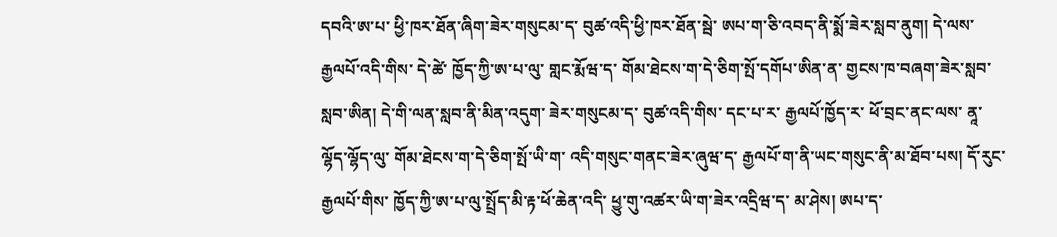དབའི་ཨ་པ་ ཕྱི་ཁར་ཐོན་ཞིག་ཟེར་གསུངམ་ད་ བུཚ་འདི་ཕྱི་ཁར་ཐོན་སྦེ་ ཨཔ་ག་ཅི་འབད་ནི་སྨོ་ཟེར་སླབ་ནུག། དེ་ལས་ རྒྱལཔོ་འདི་གིས་ དེ་ཚེ་ ཁྱོད་ཀྱི་ཨ་པ་ལུ་ གླང་རྨོཝ་ད་ གོམ་ཐེངས་ག་དེ་ཅིག་སྤོ་དགོཔ་ཨིན་ན་ གྱངས་ཁ་བཞག་ཟེར་སླབ་སླབ་ཨིན། དེ་གི་ལན་སླབ་ནི་མིན་འདུག་ ཟེར་གསུངམ་ད་ བུཚ་འདི་གིས་ དང་པ་ར་ རྒྱལཔོ་ཁྱོད་ར་ ཕོ་བྲང་ནང་ལས་ ནཱ་ལྷོད་ལྷོད་ལུ་ གོམ་ཐེངས་ག་དེ་ཅིག་སྤོ་ཡི་ག་ འདི་གསུང་གནང་ཟེར་ཞུཝ་ད་ རྒྱལཔོ་ག་ནི་ཡང་གསུང་ནི་མ་ཐོབ་པས། དོ་རུང་ རྒྱལཔོ་གིས་ ཁྱོད་ཀྱི་ཨ་པ་ལུ་སྤྲོད་མི་རྟ་ཕོ་ཆེན་འདི་ ཕྱུ་གུ་འཚར་ཡི་ག་ཟེར་འདྲིཝ་ད་ མ་ཤེས། ཨཔ་ད་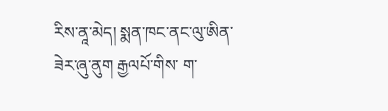རིས་ནཱ་མེད། སྨན་ཁང་ནང་ལུ་ཨིན་ཟེར་ཞུ་ནུག རྒྱལཔོ་གིས་ ག་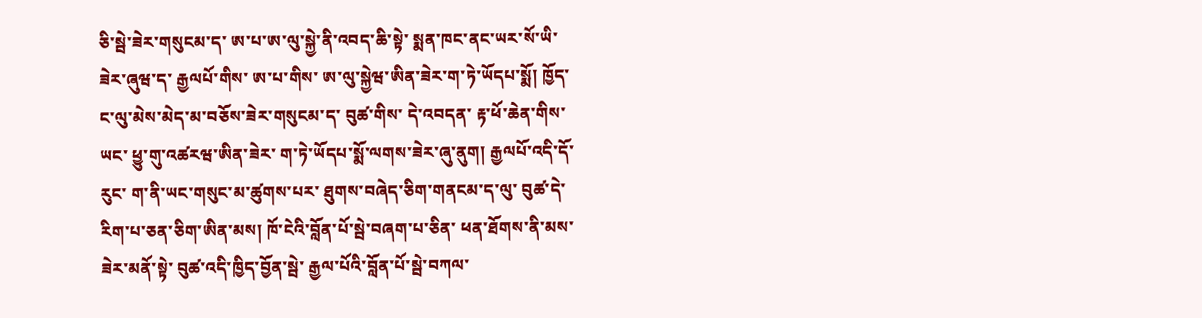ཅི་སྦེ་ཟེར་གསུངམ་ད་ ཨ་པ་ཨ་ལུ་སྐྱེ་ནི་འབད་ཆི་སྟེ་ སྨན་ཁང་ནང་ཡར་སོ་ཡི་ཟེར་ཞུཝ་ད་ རྒྱལཔོ་གིས་ ཨ་པ་གིས་ ཨ་ལུ་སྐྱེཝ་ཨིན་ཟེར་ག་ཏེ་ཡོདཔ་སྨོ། ཁྱོད་ང་ལུ་མེས་མེད་མ་བཅོས་ཟེར་གསུངམ་ད་ བུཚ་གིས་ དེ་འབདན་ རྟ་ཕོ་ཆེན་གིས་ཡང་ ཕྱུ་གུ་འཚརཝ་ཨིན་ཟེར་ ག་ཏེ་ཡོདཔ་སྨོ་ལགས་ཟེར་ཞུ་ནུག། རྒྱལཔོ་འདི་དོ་རུང་ ག་ནི་ཡང་གསུང་མ་ཚུགས་པར་ ཐུགས་བཞེད་ཅིག་གནངམ་ད་ལུ་ བུཚ་དེ་ རིག་པ་ཅན་ཅིག་ཨིན་མས། ཁོ་ངེའི་བློན་པོ་སྦེ་བཞག་པ་ཅིན་ ཕན་ཐོགས་ནི་མས་ཟེར་མནོ་སྟེ་ བུཚ་འདི་ཁྱིད་བྱོན་སྦེ་ རྒྱལ་པོའི་བློན་པོ་སྦེ་བཀལ་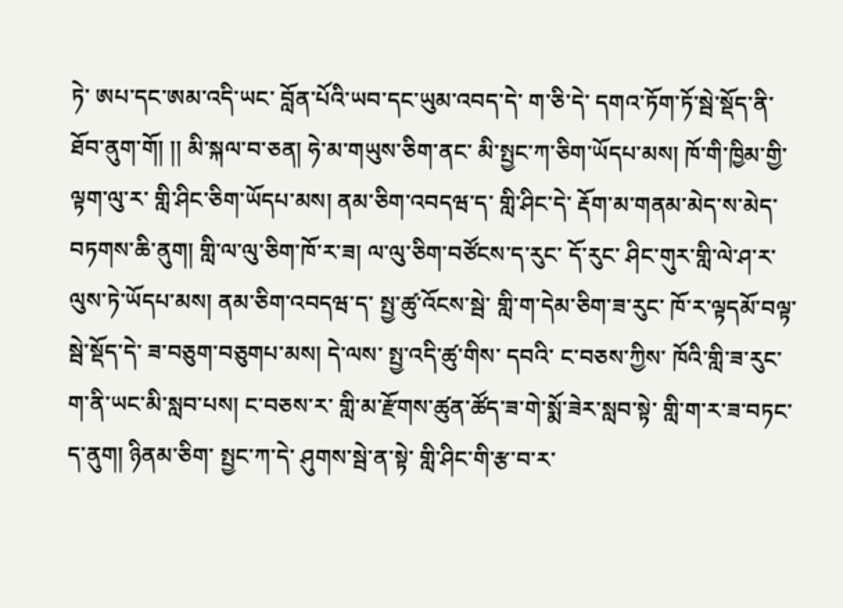ཏེ་ ཨཔ་དང་ཨམ་འདི་ཡང་ བློན་པོའི་ཡབ་དང་ཡུམ་འབད་དེ་ ག་ཅི་དེ་ དགའ་ཏོག་ཏོ་སྦེ་སྡོད་ནི་ཐོབ་ནུག་གོ། །། མི་སྐལ་བ་ཅན། ཧེ་མ་གཡུས་ཅིག་ནང་ མི་སྤྱང་ཀ་ཅིག་ཡོདཔ་མས། ཁོ་གི་ཁྱིམ་གྱི་ལྟག་ལུ་ར་ གླི་ཤིང་ཅིག་ཡོདཔ་མས། ནམ་ཅིག་འབདཝ་ད་ གླི་ཤིང་དེ་ རྡོག་མ་གནམ་མེད་ས་མེད་བཏགས་ཆི་ནུག། གླི་ལ་ལུ་ཅིག་ཁོ་ར་ཟ། ལ་ལུ་ཅིག་བཙོངས་ད་རུང་ དོ་རུང་ ཤིང་གུར་གླི་ལེ་ཤ་ར་ལུས་ཏེ་ཡོདཔ་མས། ནམ་ཅིག་འབདཝ་ད་ སྤྱ་ཚུ་འོངས་སྦེ་ གླི་ག་དེམ་ཅིག་ཟ་རུང་ ཁོ་ར་ལྟདམོ་བལྟ་སྦེ་སྡོད་དེ་ ཟ་བཅུག་བཅུགཔ་མས། དེ་ལས་ སྤྱ་འདི་ཚུ་གིས་ དབའི་ ང་བཅས་ཀྱིས་ ཁོའི་གླི་ཟ་རུང་ ག་ནི་ཡང་མི་སླབ་པས། ང་བཅས་ར་ གླི་མ་རྫོགས་ཚུན་ཚོད་ཟ་གེ་སྨོ་ཟེར་སླབ་སྟེ་ གླི་ག་ར་ཟ་བཏང་ད་ནུག། ཉིནམ་ཅིག་ སྤྱང་ཀ་དེ་ ཤུགས་སྦེ་ན་སྟེ་ གླི་ཤིང་གི་རྩ་བ་ར་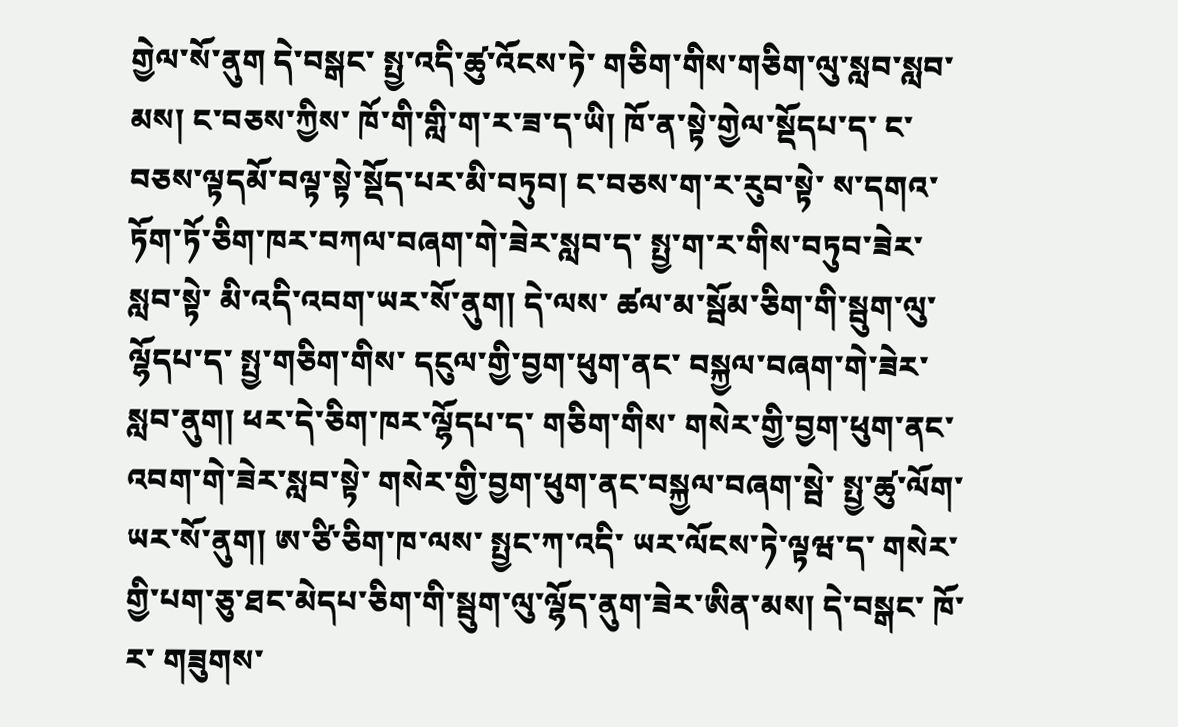གྱེལ་སོ་ནུག དེ་བསྒང་ སྤྱ་འདི་ཚུ་འོངས་ཏེ་ གཅིག་གིས་གཅིག་ལུ་སླབ་སླབ་མས། ང་བཅས་ཀྱིས་ ཁོ་གི་གླི་ག་ར་ཟ་ད་ཡི། ཁོ་ན་སྟེ་གྱེལ་སྡོདཔ་ད་ ང་བཅས་ལྟདམོ་བལྟ་སྟེ་སྡོད་པར་མི་བཏུབ། ང་བཅས་ག་ར་རུབ་སྟེ་ ས་དགའ་ཏོག་ཏོ་ཅིག་ཁར་བཀལ་བཞག་གེ་ཟེར་སླབ་ད་ སྤྱ་ག་ར་གིས་བཏུབ་ཟེར་སླབ་སྟེ་ མི་འདི་འབག་ཡར་སོ་ནུག། དེ་ལས་ ཚལ་མ་སྦོམ་ཅིག་གི་སྦུག་ལུ་ལྷོདཔ་ད་ སྤྱ་གཅིག་གིས་ དངུལ་གྱི་བྱག་ཕུག་ནང་ བསྐྱལ་བཞག་གེ་ཟེར་སླབ་ནུག། ཕར་དེ་ཅིག་ཁར་ལྷོདཔ་ད་ གཅིག་གིས་ གསེར་གྱི་བྱག་ཕུག་ནང་འབག་གེ་ཟེར་སླབ་སྟེ་ གསེར་གྱི་བྱག་ཕུག་ནང་བསྐྱལ་བཞག་སྦེ་ སྤྱ་ཚུ་ལོག་ཡར་སོ་ནུག། ཨ་ཙི་ཅིག་ཁ་ལས་ སྤྱང་ཀ་འདི་ ཡར་ལོངས་ཏེ་ལྟཝ་ད་ གསེར་གྱི་པག་ཅུ་ཐང་མེདཔ་ཅིག་གི་སྦུག་ལུ་ལྷོད་ནུག་ཟེར་ཨིན་མས། དེ་བསྒང་ ཁོ་ར་ གཟུགས་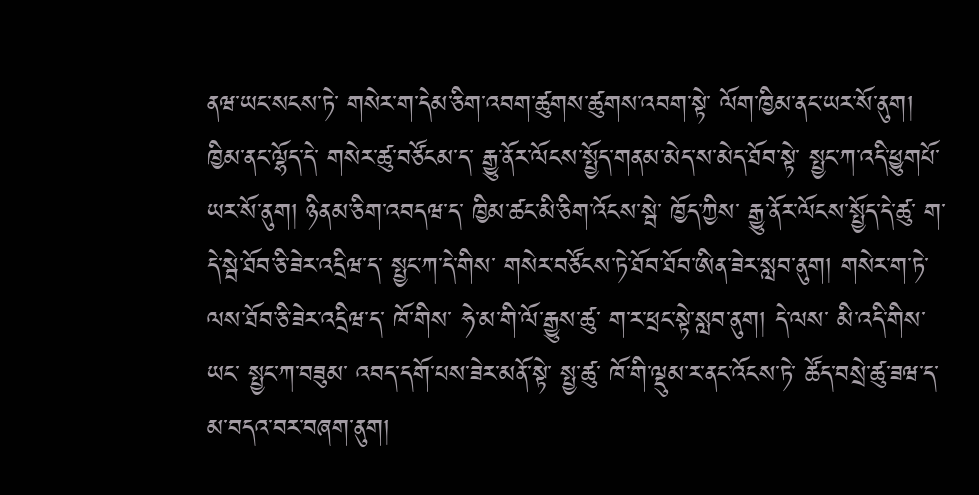ནཝ་ཡང་སངས་ཏེ་ གསེར་ག་དེམ་ཅིག་འབག་ཚུགས་ཚུགས་འབག་སྟེ་ ལོག་ཁྱིམ་ནང་ཡར་སོ་ནུག། ཁྱིམ་ནང་ལྷོད་དེ་ གསེར་ཚུ་བཙོངམ་ད་ རྒྱུ་ནོར་ལོངས་སྤྱོད་གནམ་མེད་ས་མེད་ཐོབ་སྟེ་ སྤྱང་ཀ་འདི་ཕྱུགཔོ་ཡར་སོ་ནུག། ཉིནམ་ཅིག་འབདཝ་ད་ ཁྱིམ་ཚང་མི་ཅིག་འོངས་སྦེ་ ཁྱོད་ཀྱིས་ རྒྱུ་ནོར་ལོངས་སྤྱོད་དེ་ཚུ་ ག་དེ་སྦེ་ཐོབ་ཅི་ཟེར་འདྲིཝ་ད་ སྤྱང་ཀ་དེ་གིས་ གསེར་བཙོངས་ཏེ་ཐོབ་ཐོབ་ཨིན་ཟེར་སླབ་ནུག། གསེར་ག་ཏེ་ལས་ཐོབ་ཅི་ཟེར་འདྲིཝ་ད་ ཁོ་གིས་ ཧེ་མ་གི་ལོ་རྒྱུས་ཚུ་ ག་ར་ཕྲང་སྟེ་སླབ་ནུག། དེ་ལས་ མི་འདི་གིས་ཡང་ སྤྱང་ཀ་བཟུམ་ འབད་དགོ་པས་ཟེར་མནོ་སྟེ་ སྤྱ་ཚུ་ ཁོ་གི་ལྡུམ་ར་ནང་འོངས་ཏེ་ ཚོད་བསྲེ་ཚུ་ཟཝ་ད་ མ་བདའ་བར་བཞག་ནུག།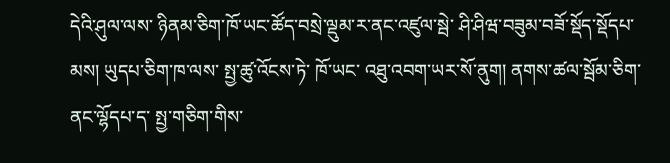དེའི་ཤུལ་ལས་ ཉིནམ་ཅིག་ཁོ་ཡང་ཚོད་བསྲེ་ལྡུམ་ར་ནང་འཛུལ་སྦེ་ ཤི་ཤིཝ་བཟུམ་བཟོ་སྡོད་སྡོདཔ་མས། ཡུདཔ་ཅིག་ཁ་ལས་ སྤྱ་ཚུ་འོངས་ཏེ་ ཁོ་ཡང་ འཐུ་འབག་ཡར་སོ་ནུག། ནགས་ཚལ་སྦོམ་ཅིག་ནང་ལྷོདཔ་ད་ སྤྱ་གཅིག་གིས་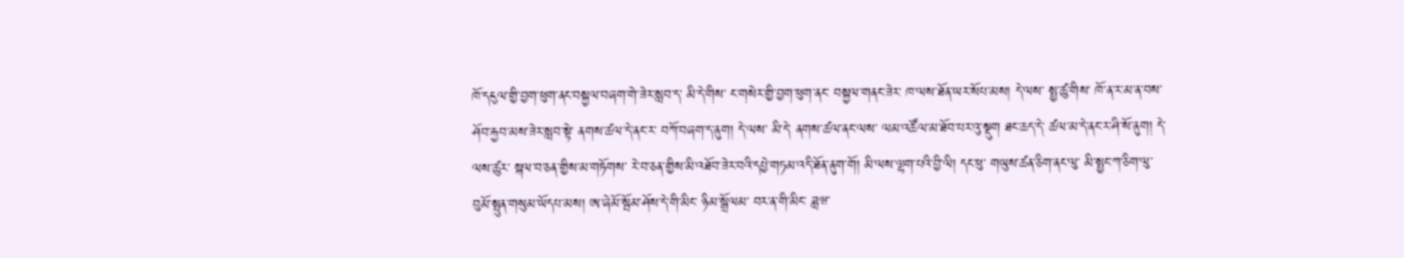ཁོ་དངུལ་གྱི་བྱག་ཕུག་ནང་བསྐྱལ་བཞག་གེ་ཟེར་སླབ་ད་ མི་དེ་གིས་ ང་གསེར་གྱི་བྱག་ཕུག་ནང་ བསྐྱལ་གནང་ཟེར་ ཁ་ལས་ཐོན་ཡར་སོཔ་མས། དེ་ལས་ སྤྱ་ཚུ་གིས་ ཁོ་ན་ར་མ་ན་བས་ ཤོབ་རྐྱབ་མས་ཟེར་སླབ་སྟེ་ ནགས་ཚལ་དེ་ནང་ར་ བཀོ་བཞག་ད་ནུག། དེ་ལས་ མི་དེ་ ནགས་ཚལ་ནང་ལས་ ལམ་འཚོལ་མ་ཐོབ་པར་འུ་སྡུག ཐང་ཆད་དེ་ ཚལ་མ་དེ་ནང་ར་ཤི་སོ་ནུག། དེ་ལས་ཚུར་ སྐལ་བ་ཅན་གྱིས་མ་གཏོགས་ རེ་བ་ཅན་གྱིས་མི་འཐོབ་ཟེར་བའི་དཔྱེ་གཏམ་འདི་ཐོན་ནུག་གོ། མི་ལས་ལྷག་པའི་བྱི་ལི། དང་ཕུ་ གཡུས་ཚན་ཅིག་ནང་ལུ་ མི་སྤྱང་ཀ་ཅིག་ལུ་ བུམོ་སྤུན་གསུམ་ཡོདཔ་མས། ཨ་ཞེམོ་སྦོམ་ཤོས་དེ་གི་མིང་ ཉིམ་སྒྲོལམ་ བར་ན་གི་མིང་ ཟླཝ་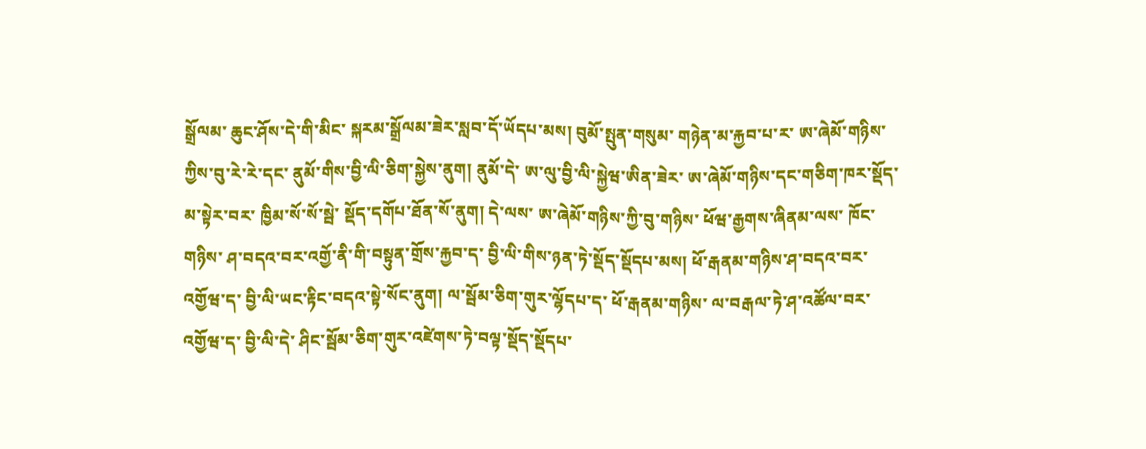སྒྲོལམ་ ཆུང་ཤོས་དེ་གི་མིང་ སྐརམ་སྒྲོལམ་ཟེར་སླབ་དོ་ཡོདཔ་མས། བུམོ་སྤུན་གསུམ་ གཉེན་མ་རྐྱབ་པ་ར་ ཨ་ཞེམོ་གཉིས་ཀྱིས་བུ་རེ་རེ་དང་ ནུམོ་གིས་བྱི་ལི་ཅིག་སྐྱེས་ནུག། ནུམོ་དེ་ ཨ་ལུ་བྱི་ལི་སྐྱེཝ་ཨིན་ཟེར་ ཨ་ཞེམོ་གཉིས་དང་གཅིག་ཁར་སྡོད་མ་སྟེར་བར་ ཁྱིམ་སོ་སོ་སྦེ་ སྡོད་དགོཔ་ཐོན་སོ་ནུག། དེ་ལས་ ཨ་ཞེམོ་གཉིས་ཀྱི་བུ་གཉིས་ ཕོཝ་རྒྱགས་ཞིནམ་ལས་ ཁོང་གཉིས་ ཤ་བདའ་བར་འགྱོ་ནི་གི་བསྟུན་གྲོས་རྐྱབ་ད་ བྱི་ལི་གིས་ཉན་ཏེ་སྡོད་སྡོདཔ་མས། ཕོ་རྒནམ་གཉིས་ཤ་བདའ་བར་འགྱོཝ་ད་ བྱི་ལི་ཡང་རྟིང་བདའ་སྟེ་སོང་ནུག། ལ་སྦོམ་ཅིག་གུར་ལྷོདཔ་ད་ ཕོ་རྒནམ་གཉིས་ ལ་བརྒལ་ཏེ་ཤ་འཚོལ་བར་འགྱོཝ་ད་ བྱི་ལི་དེ་ ཤིང་སྦོམ་ཅིག་གུར་འཛེགས་ཏེ་བལྟ་སྡོད་སྡོདཔ་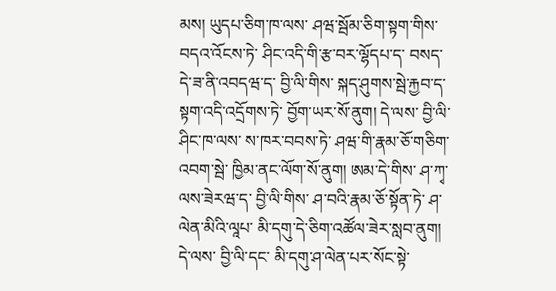མས། ཡུདཔ་ཅིག་ཁ་ལས་ ཤཝ་སྦོམ་ཅིག་སྟག་གིས་བདའ་འོངས་ཏེ་ ཤིང་འདི་གི་རྩ་བར་ལྷོདཔ་ད་ བསད་དེ་ཟ་ནི་འབདཝ་ད་ བྱི་ལི་གིས་ སྐད་ཤུགས་སྦེ་རྐྱབ་ད་ སྟག་འདི་འདྲོགས་ཏེ་ བྱོག་ཡར་སོ་ནུག། དེ་ལས་ བྱི་ལི་ཤིང་ཁ་ལས་ ས་ཁར་བབས་ཏེ་ ཤཝ་གི་རྣམ་ཅོ་གཅིག་འབག་སྦེ་ ཁྱིམ་ནང་ལོག་སོ་ནུག། ཨམ་དེ་གིས་ ཤ་ཀྭ་ལས་ཟེརཝ་ད་ བྱི་ལི་གིས་ ཤ་བའི་རྣམ་ཅོ་སྟོན་ཏེ་ ཤ་ལེན་མིའི་ལཱཔ་ མི་དགུ་དེ་ཅིག་འཚོལ་ཟེར་སླབ་ནུག། དེ་ལས་ བྱི་ལི་དང་ མི་དགུ་ཤ་ལེན་པར་སོང་སྟེ་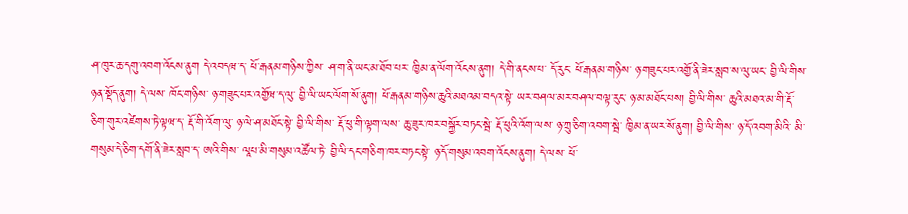ཤ་ཁུར་ཆ་དགུ་འབག་འོངས་ནུག དེ་འབདཝ་ད་ ཕོ་རྒནམ་གཉིས་ཀྱིས་ ཤ་ག་ནི་ཡང་མ་ཐོབ་པར་ ཁྱིམ་ན་ལོག་འོངས་ནུག། དེ་གི་ནངས་པ་ དོ་རུང་ ཕོ་རྒནམ་གཉིས་ ཉ་གཟུང་པར་འགྱོ་ནི་ཟེར་སླབ་ས་ལུ་ཡང་ བྱི་ལི་གིས་ཉན་སྡོད་ནུག། དེ་ལས་ ཁོང་གཉིས་ ཉ་གཟུང་པར་འགྱོཝ་ད་ལུ་ བྱི་ལི་ཡང་ལོག་སོ་ནུག། ཕོ་རྒནམ་གཉིས་ཆུའི་མཐའམ་བདའ་སྟེ་ ཡར་བཤལ་མར་བཤལ་བལྟ་རུང་ ཉ་མ་མཐོང་པས། བྱི་ལི་གིས་ ཆུའི་མཐའ་མ་གི་རྡོ་ཅིག་གུར་འཛེགས་ཏེ་ལྟཝ་ད་ རྡོ་གི་འོག་ལུ་ ཉ་ལེ་ཤ་མཐོང་སྟེ་ བྱི་ལི་གིས་ རྡོ་ཕུ་གི་ལྟག་ལས་ ཆུ་ཟུར་ཁར་བསྐྱོར་བཏང་སྦེ་ རྡོ་ཕུའི་འོག་ལས་ ཉ་ཀྲུ་ཅིག་འབག་སྦེ་ ཁྱིམ་ན་ཡར་སོ་ནུག། བྱི་ལི་གིས་ ཉ་དོ་འབག་མིའི་ མི་གསུམ་དེ་ཅིག་དགོ་ནི་ཟེར་སླབ་ད་ ཨའི་གིས་ ལཱཔ་མི་གསུམ་འཚོལ་ཏེ་ བྱི་ལི་དང་གཅིག་ཁར་བཏང་སྟེ་ ཉ་དོ་གསུམ་འབག་འོངས་ནུག། དེ་ལས་ ཕོ་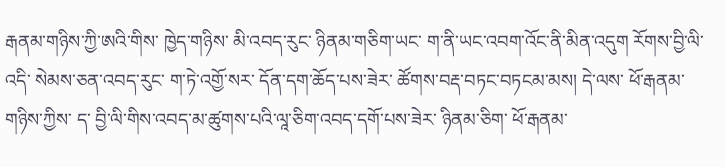རྒནམ་གཉིས་ཀྱི་ཨའི་གིས་ ཁྱེད་གཉིས་ མི་འབད་རུང་ ཉིནམ་གཅིག་ཡང་ ག་ནི་ཡང་འབག་འོང་ནི་མིན་འདུག རོགས་བྱི་ལི་འདི་ སེམས་ཅན་འབད་རུང་ ག་ཏེ་འགྱོ་སར་ དོན་དག་ཆོད་པས་ཟེར་ ཚོགས་བརྡ་བཏང་བཏངམ་མས། དེ་ལས་ ཕོ་རྒནམ་གཉིས་ཀྱིས་ ད་ བྱི་ལི་གིས་འབད་མ་ཚུགས་པའི་ལཱ་ཅིག་འབད་དགོ་པས་ཟེར་ ཉིནམ་ཅིག་ ཕོ་རྒནམ་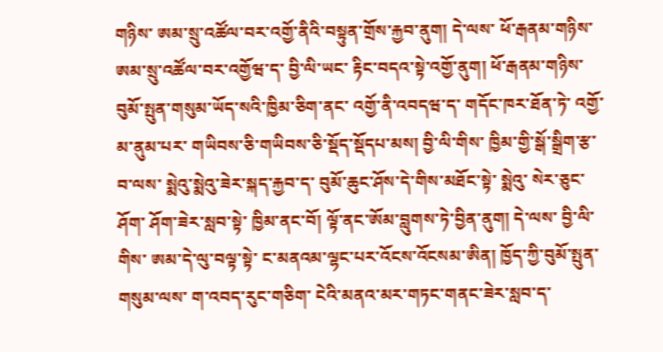གཉིས་ ཨམ་སྲུ་འཚོལ་བར་འགྱོ་ནིའི་བསྟུན་གྲོས་རྐྱབ་ནུག། དེ་ལས་ ཕོ་རྒནམ་གཉིས་ ཨམ་སྲུ་འཚོལ་བར་འགྱོཝ་ད་ བྱི་ལི་ཡང་ རྟིང་བདའ་སྟེ་འགྱོ་ནུག། ཕོ་རྒནམ་གཉིས་ བུམོ་སྤུན་གསུམ་ཡོད་སའི་ཁྱིམ་ཅིག་ནང་ འགྱོ་ནི་འབདཝ་ད་ གདོང་ཁར་ཐོན་ཏེ་ འགྱོ་མ་ནུམ་པར་ གཡིབས་ཅི་གཡིབས་ཅི་སྡོད་སྡོདཔ་མས། བྱི་ལི་གིས་ ཁྱིམ་གྱི་སྒོ་སྒྲིག་རྩ་བ་ལས་ སྨེའུ་སྨེའུ་ཟེར་སྐད་རྐྱབ་ད་ བུམོ་ཆུང་ཤོས་དེ་གིས་མཐོང་སྟེ་ སྨེའུ་ སེར་ཅུང་ཤོག་ ཤོག་ཟེར་སླབ་སྟེ་ ཁྱིམ་ནང་བོ། ལྟོ་ནང་ཨོམ་བླུགས་ཏེ་བྱིན་ནུག། དེ་ལས་ བྱི་ལི་གིས་ ཨམ་དེ་ལུ་བལྟ་སྟེ་ ང་མནའམ་ལྷང་པར་འོངས་འོངསམ་ཨིན། ཁྱོད་ཀྱི་བུམོ་སྤུན་གསུམ་ལས་ ག་འབད་རུང་གཅིག་ ངེའི་མནའ་མར་གཏང་གནང་ཟེར་སླབ་ད་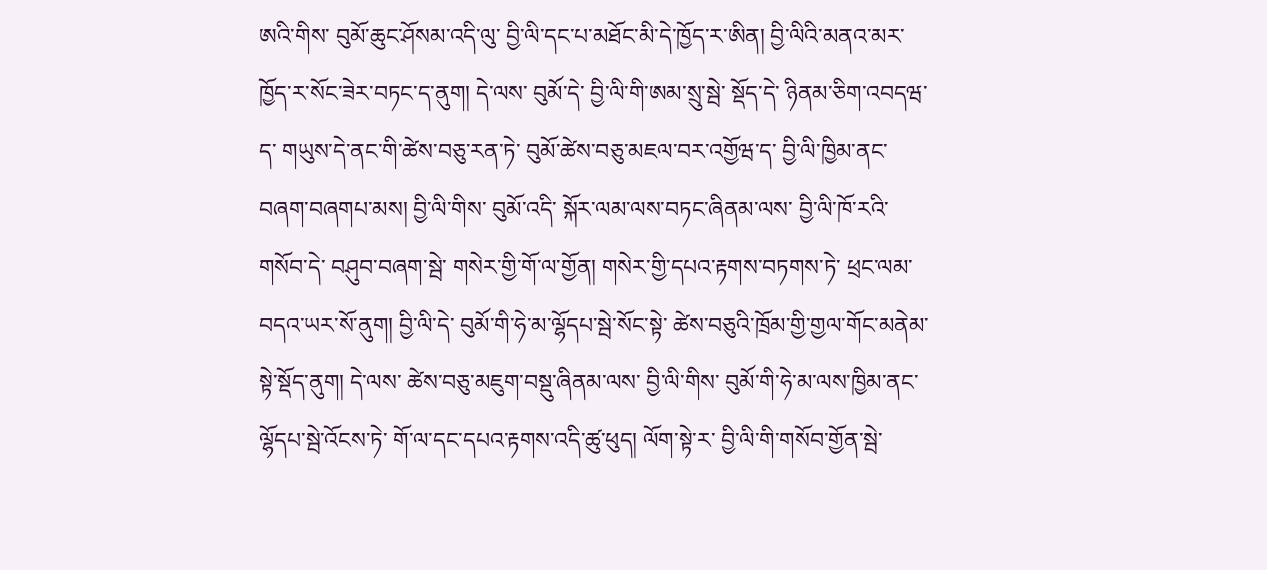ཨའི་གིས་ བུམོ་ཆུང་ཤོསམ་འདི་ལུ་ བྱི་ལི་དང་པ་མཐོང་མི་དེ་ཁྱོད་ར་ཨིན། བྱི་ལིའི་མནའ་མར་ ཁྱོད་ར་སོང་ཟེར་བཏང་ད་ནུག། དེ་ལས་ བུམོ་དེ་ བྱི་ལི་གི་ཨམ་སྲུ་སྦེ་ སྡོད་དེ་ ཉིནམ་ཅིག་འབདཝ་ད་ གཡུས་དེ་ནང་གི་ཚེས་བཅུ་རན་ཏེ་ བུམོ་ཚེས་བཅུ་མཇལ་བར་འགྱོཝ་ད་ བྱི་ལི་ཁྱིམ་ནང་བཞག་བཞགཔ་མས། བྱི་ལི་གིས་ བུམོ་འདི་ སྐོར་ལམ་ལས་བཏང་ཞིནམ་ལས་ བྱི་ལི་ཁོ་རའི་གསོབ་དེ་ བཤུབ་བཞག་སྦེ་ གསེར་གྱི་གོ་ལ་གྱོན། གསེར་གྱི་དཔའ་རྟགས་བཏགས་ཏེ་ ཕྲང་ལམ་བདའ་ཡར་སོ་ནུག། བྱི་ལི་དེ་ བུམོ་གི་ཧེ་མ་ལྷོདཔ་སྦེ་སོང་སྟེ་ ཚེས་བཅུའི་ཁྲོམ་གྱི་གྱལ་གོང་མནེམ་སྟེ་སྡོད་ནུག། དེ་ལས་ ཚེས་བཅུ་མཇུག་བསྡུ་ཞིནམ་ལས་ བྱི་ལི་གིས་ བུམོ་གི་ཧེ་མ་ལས་ཁྱིམ་ནང་ལྷོདཔ་སྦེ་འོངས་ཏེ་ གོ་ལ་དང་དཔའ་རྟགས་འདི་ཚུ་ཕུད། ལོག་སྟེ་ར་ བྱི་ལི་གི་གསོབ་གྱོན་སྦེ་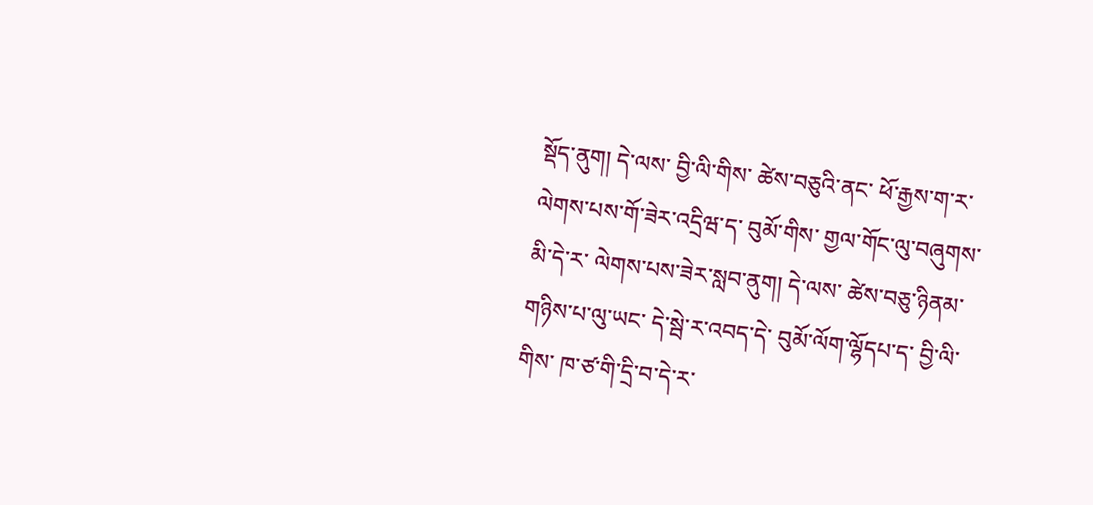སྡོད་ནུག། དེ་ལས་ བྱི་ལི་གིས་ ཚེས་བཅུའི་ནང་ ཕོ་རྒྱས་ག་ར་ལེགས་པས་གོ་ཟེར་འདྲིཝ་ད་ བུམོ་གིས་ གྱལ་གོང་ལུ་བཞུགས་མི་དེ་ར་ ལེགས་པས་ཟེར་སླབ་ནུག། དེ་ལས་ ཚེས་བཅུ་ཉིནམ་གཉིས་པ་ལུ་ཡང་ དེ་སྦེ་ར་འབད་དེ་ བུམོ་ལོག་ལྷོདཔ་ད་ བྱི་ལི་གིས་ ཁ་ཙ་གི་དྲི་བ་དེ་ར་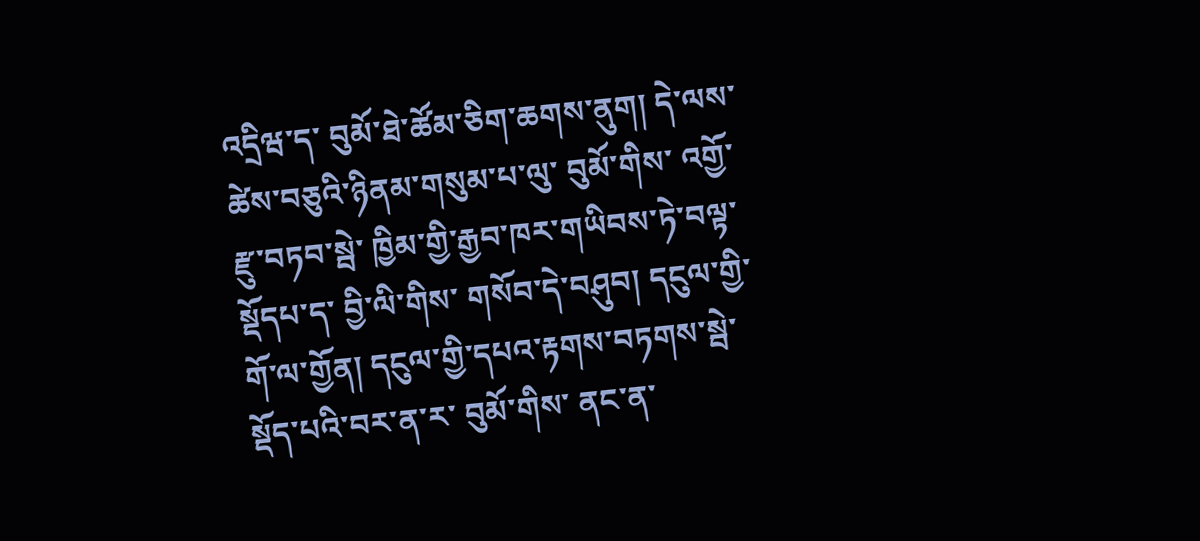འདྲིཝ་ད་ བུམོ་ཐེ་ཚོམ་ཅིག་ཆགས་ནུག། དེ་ལས་ ཚེས་བཅུའི་ཉིནམ་གསུམ་པ་ལུ་ བུམོ་གིས་ འགྱོ་རྫུ་བཏབ་སྦེ་ ཁྱིམ་གྱི་རྒྱབ་ཁར་གཡིབས་ཏེ་བལྟ་སྡོདཔ་ད་ བྱི་ལི་གིས་ གསོབ་དེ་བཤུབ། དངུལ་གྱི་གོ་ལ་གྱོན། དངུལ་གྱི་དཔའ་རྟགས་བཏགས་སྦེ་སྡོད་པའི་བར་ན་ར་ བུམོ་གིས་ ནང་ན་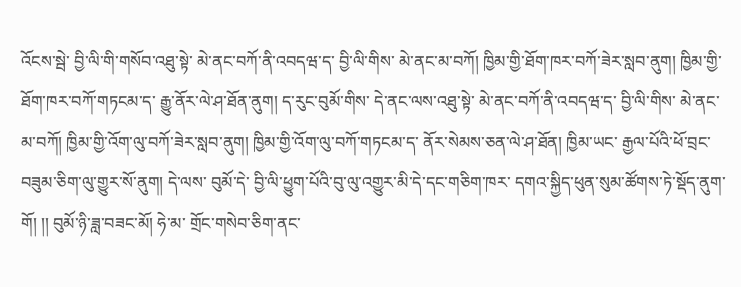འོངས་སྦེ་ བྱི་ལི་གི་གསོབ་འཐུ་སྟེ་ མེ་ནང་བཀོ་ནི་འབདཝ་ད་ བྱི་ལི་གིས་ མེ་ནང་མ་བཀོ། ཁྱིམ་གྱི་ཐོག་ཁར་བཀོ་ཟེར་སླབ་ནུག། ཁྱིམ་གྱི་ཐོག་ཁར་བཀོ་གཏངམ་ད་ རྒྱུ་ནོར་ལེ་ཤ་ཐོན་ནུག། ད་རུང་བུམོ་གིས་ དེ་ནང་ལས་འཐུ་སྟེ་ མེ་ནང་བཀོ་ནི་འབདཝ་ད་ བྱི་ལི་གིས་ མེ་ནང་མ་བཀོ། ཁྱིམ་གྱི་འོག་ལུ་བཀོ་ཟེར་སླབ་ནུག། ཁྱིམ་གྱི་འོག་ལུ་བཀོ་གཏངམ་ད་ ནོར་སེམས་ཅན་ལེ་ཤ་ཐོན། ཁྱིམ་ཡང་ རྒྱལ་པོའི་ཕོ་བྲང་བཟུམ་ཅིག་ལུ་གྱུར་སོ་ནུག། དེ་ལས་ བུམོ་དེ་ བྱི་ལི་ཕྱུག་པོའི་བུ་ལུ་འགྱུར་མི་དེ་དང་གཅིག་ཁར་ དགའ་སྐྱིད་ཕུན་སུམ་ཚོགས་ཏེ་སྡོད་ནུག་གོ། །། བུམོ་ཉི་ཟླ་བཟང་མོ། ཧེ་མ་ གྲོང་གསེབ་ཅིག་ནང་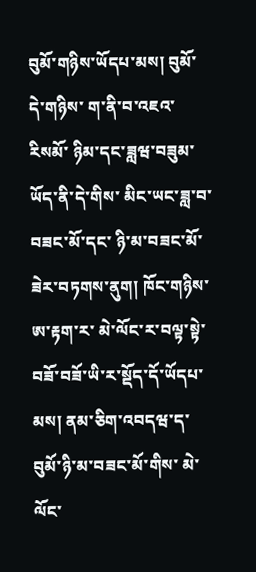བུམོ་གཉིས་ཡོདཔ་མས། བུམོ་དེ་གཉིས་ ག་ནི་བ་འཇའ་རིསམོ་ ཉིམ་དང་ཟླཝ་བཟུམ་ཡོད་ནི་དེ་གིས་ མིང་ཡང་ཟླ་བ་བཟང་མོ་དང་ ཉི་མ་བཟང་མོ་ཟེར་བཏགས་ནུག། ཁོང་གཉིས་ཨ་རྟག་ར་ མེ་ལོང་ར་བལྟ་སྟེ་ བཟོ་བཟོ་ཡི་ར་སྡོད་དོ་ཡོདཔ་མས། ནམ་ཅིག་འབདཝ་ད་ བུམོ་ཉི་མ་བཟང་མོ་གིས་ མེ་ལོང་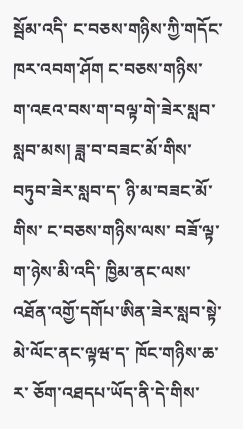སྦོམ་འདི་ ང་བཅས་གཉིས་ཀྱི་གདོང་ཁར་འབག་ཤོག ང་བཅས་གཉིས་ ག་འཇའ་བས་ག་བལྟ་གེ་ཟེར་སླབ་སླབ་མས། ཟླ་བ་བཟང་མོ་གིས་ བཏུབ་ཟེར་སླབ་ད་ ཉི་མ་བཟང་མོ་གིས་ ང་བཅས་གཉིས་ལས་ བཟོ་ལྟ་ག་ཉེས་མི་འདི་ ཁྱིམ་ནང་ལས་འཐོན་འགྱོ་དགོཔ་ཨིན་ཟེར་སླབ་སྟེ་ མེ་ལོང་ནང་ལྟཝ་ད་ ཁོང་གཉིས་ཆ་ར་ ཅོག་འཐདཔ་ཡོད་ནི་དེ་གིས་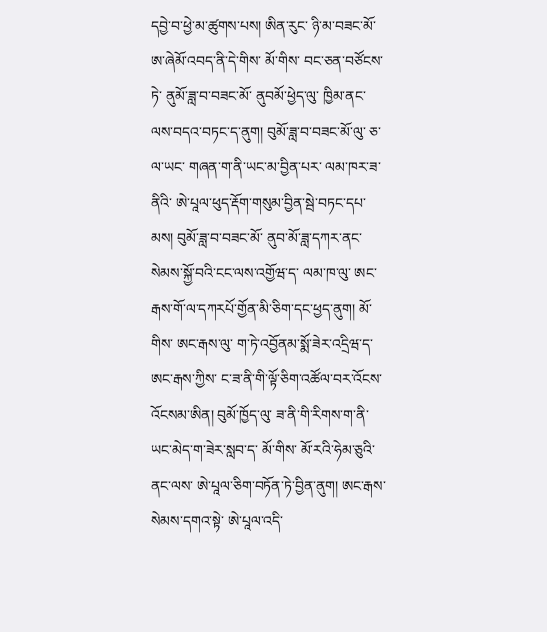དབྱེ་བ་ཕྱེ་མ་ཚུགས་པས། ཨིན་རུང་ ཉི་མ་བཟང་མོ་ ཨ་ཞེམོ་འབད་ནི་དེ་གིས་ མོ་གིས་ བང་ཅན་བཙོངས་ཏེ་ ནུམོ་ཟླ་བ་བཟང་མོ་ ནུབམོ་ཕྱེད་ལུ་ ཁྱིམ་ནང་ལས་བདའ་བཏང་ད་ནུག། བུམོ་ཟླ་བ་བཟང་མོ་ལུ་ ཅ་ལ་ཡང་ གཞན་ག་ནི་ཡང་མ་བྱིན་པར་ ལམ་ཁར་ཟ་ནིའི་ ཨེ་པཱལ་ཕུད་རྡོག་གསུམ་བྱིན་སྦེ་བཏང་དཔ་མས། བུམོ་ཟླ་བ་བཟང་མོ་ ནུབ་མོ་ཟླ་དཀར་ནང་ སེམས་སྐྱོ་བའི་ངང་ལས་འགྱོཝ་ད་ ལམ་ཁ་ལུ་ ཨང་རྒས་གོ་ལ་དཀརཔོ་གྱོན་མི་ཅིག་དང་ཕྱད་ནུག། མོ་གིས་ ཨང་རྒས་ལུ་ ག་ཏེ་འབྱོནམ་སྨོ་ཟེར་འདྲིཝ་ད་ ཨང་རྒས་ཀྱིས་ ང་ཟ་ནི་གི་ལྟོ་ཅིག་འཚོལ་བར་འོངས་འོངསམ་ཨིན། བུམོ་ཁྱོད་ལུ་ ཟ་ནི་གི་རིགས་ག་ནི་ཡང་མེད་ག་ཟེར་སླབ་ད་ མོ་གིས་ མོ་རའི་ཧེམ་ཅུའི་ནང་ལས་ ཨེ་པཱལ་ཅིག་བཏོན་ཏེ་བྱིན་ནུག། ཨང་རྒས་སེམས་དགའ་སྟེ་ ཨེ་པཱལ་འདི་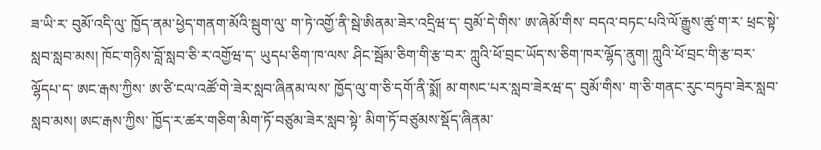ཟ་ཡི་ར་ བུམོ་འདི་ལུ་ ཁྱོད་ནམ་ཕྱེད་གནག་མོའི་སྦུག་ལུ་ ག་ཏེ་འགྱོ་ནི་སྦེ་ཨིནམ་ཟེར་འདྲིཝ་ད་ བུམོ་དེ་གིས་ ཨ་ཞེམོ་གིས་ བདའ་བཏང་པའི་ལོ་རྒྱུས་ཚུ་ག་ར་ ཕྲང་སྟེ་སླབ་སླབ་མས། ཁོང་གཉིས་བློ་སླབ་ཅི་ར་འགྱོཝ་ད་ ཡུདཔ་ཅིག་ཁ་ལས་ ཤིང་སྦོམ་ཅིག་གི་རྩ་བར་ ཀླུའི་ཕོ་བྲང་ཡོད་ས་ཅིག་ཁར་ལྷོད་ནུག། ཀླུའི་ཕོ་བྲང་གི་རྩ་བར་ལྷོདཔ་ད་ ཨང་རྒས་ཀྱིས་ ཨ་ཙི་ངལ་འཚོ་གེ་ཟེར་སླབ་ཞིནམ་ལས་ ཁྱོད་ལུ་ག་ཅི་དགོ་ནི་སྨོ། མ་གསང་པར་སླབ་ཟེརཝ་ད་ བུམོ་གིས་ ག་ཅི་གནང་རུང་བཏུབ་ཟེར་སླབ་སླབ་མས། ཨང་རྒས་ཀྱིས་ ཁྱོད་ར་ཚར་གཅིག་མིག་ཏོ་བཙུམ་ཟེར་སླབ་སྟེ་ མིག་ཏོ་བཙུམས་སྡོད་ཞིནམ་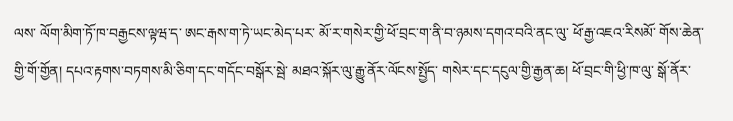ལས་ ལོག་མིག་ཏོ་ཁ་བརྒྱངས་ལྟཝ་ད་ ཨང་རྒས་ག་ཏེ་ཡང་མེད་པར་ མོ་ར་གསེར་གྱི་ཕོ་བྲང་ག་ནི་བ་ཉམས་དགའ་བའི་ནང་ལུ་ ཕོ་རྒྱ་འཇའ་རིསམོ་ གོས་ཆེན་གྱི་གོ་གྱོན། དཔའ་རྟགས་བཏགས་མི་ཅིག་དང་གདོང་བསྒོར་སྦེ་ མཐའ་སྐོར་ལུ་རྒྱུ་ནོར་ལོངས་སྤྱོད་ གསེར་དང་དངུལ་གྱི་རྒྱན་ཆ། ཕོ་བྲང་གི་ཕྱི་ཁ་ལུ་ སྒོ་ནོར་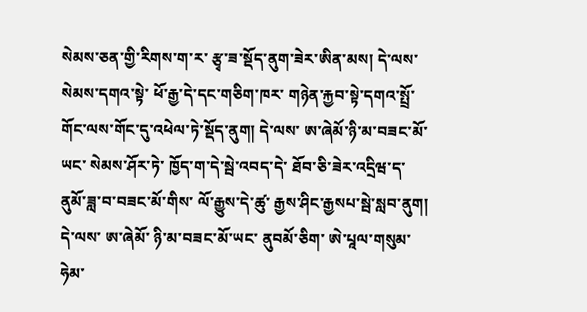སེམས་ཅན་གྱི་རིགས་ག་ར་ རྩྭ་ཟ་སྡོད་ནུག་ཟེར་ཨིན་མས། དེ་ལས་ སེམས་དགའ་སྟེ་ ཕོ་རྒྱ་དེ་དང་གཅིག་ཁར་ གཉེན་རྐྱབ་སྟེ་དགའ་སྤྲོ་གོང་ལས་གོང་དུ་འཕེལ་ཏེ་སྡོད་ནུག། དེ་ལས་ ཨ་ཞེམོ་ཉི་མ་བཟང་མོ་ཡང་ སེམས་ཤོར་ཏེ་ ཁྱོད་ག་དེ་སྦེ་འབད་དེ་ ཐོབ་ཅི་ཟེར་འདྲིཝ་ད་ ནུམོ་ཟླ་བ་བཟང་མོ་གིས་ ལོ་རྒྱུས་དེ་ཚུ་ རྒྱས་ཤིང་རྒྱསཔ་སྦེ་སླབ་ནུག། དེ་ལས་ ཨ་ཞེམོ་ ཉི་མ་བཟང་མོ་ཡང་ ནུབམོ་ཅིག་ ཨེ་པཱལ་གསུམ་ཧེམ་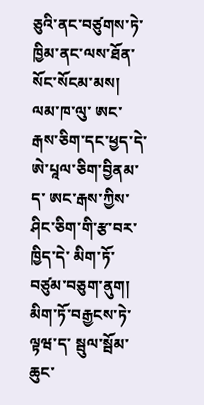ཅུའི་ནང་བཙུགས་ཏེ་ ཁྱིམ་ནང་ལས་ཐོན་སོང་སོངམ་མས། ལམ་ཁ་ལུ་ ཨང་རྒས་ཅིག་དང་ཕྱད་དེ་ ཨེ་པཱལ་ཅིག་བྱིནམ་ད་ ཨང་རྒས་ཀྱིས་ ཤིང་ཅིག་གི་རྩ་བར་ཁྱིད་དེ་ མིག་ཏོ་བཙུམ་བཅུག་ནུག། མིག་ཏོ་བརྒྱངས་ཏེ་ལྟཝ་ད་ སྦུལ་སྦོམ་ཆུང་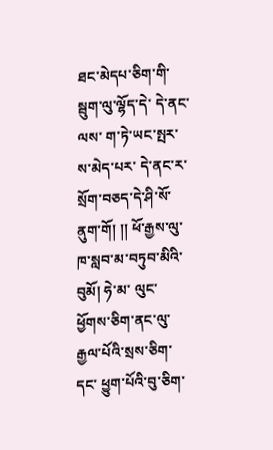ཐང་མེདཔ་ཅིག་གི་སྦུག་ལུ་ལྷོད་དེ་ དེ་ནང་ལས་ ག་ཏེ་ཡང་སྤར་ས་མེད་པར་ དེ་ནང་ར་ སྲོག་བཅད་དེ་ཤི་སོ་ནུག་གོ། །། ཕོ་རྒྱས་ལུ་ཁ་སླབ་མ་བཏུབ་མིའི་བུམོ། ཧེ་མ་ ལུང་ཕྱོགས་ཅིག་ནང་ལུ་ རྒྱལ་པོའི་སྲས་ཅིག་དང་ ཕྱུག་པོའི་བུ་ཅིག་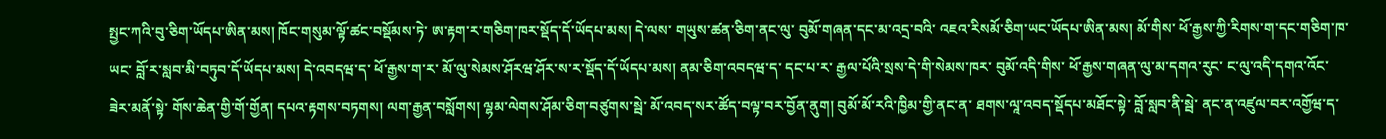སྤྱང་ཀའི་བུ་ཅིག་ཡོདཔ་ཨིན་མས། ཁོང་གསུམ་ལྟོ་ཚང་བསྡོམས་ཏེ་ ཨ་རྟག་ར་གཅིག་ཁར་སྡོད་དོ་ཡོདཔ་མས། དེ་ལས་ གཡུས་ཚན་ཅིག་ནང་ལུ་ བུམོ་གཞན་དང་མ་འདྲ་བའི་ འཇའ་རིསམོ་ཅིག་ཡང་ཡོདཔ་ཨིན་མས། མོ་གིས་ ཕོ་རྒྱས་ཀྱི་རིགས་ག་དང་གཅིག་ཁ་ཡང་ བློ་ར་སླབ་མི་བཏུབ་དོ་ཡོདཔ་མས། དེ་འབདཝ་ད་ ཕོ་རྒྱས་ག་ར་ མོ་ལུ་སེམས་ཤོརཝ་ཤོར་ས་ར་སྡོད་དོ་ཡོདཔ་མས། ནམ་ཅིག་འབདཝ་ད་ དང་པ་ར་ རྒྱལ་པོའི་སྲས་དེ་གི་སེམས་ཁར་ བུམོ་འདི་གིས་ ཕོ་རྒྱས་གཞན་ལུ་མ་དགའ་རུང་ ང་ལུ་འདི་དགའ་འོང་ཟེར་མནོ་སྟེ་ གོས་ཆེན་གྱི་གོ་གྱོན། དཔའ་རྟགས་བཏགས། ལག་རྒྱན་བསློགས། ལྷམ་ལེགས་ཤོམ་ཅིག་བཙུགས་སྦེ་ མོ་འབད་སར་ཚོད་བལྟ་བར་བྱོན་ནུག། བུམོ་མོ་རའི་ཁྱིམ་གྱི་ནང་ན་ ཐགས་ལཱ་འབད་སྡོདཔ་མཐོང་སྟེ་ བློ་སླབ་ནི་སྦེ་ ནང་ན་འཛུལ་བར་འགྱོཝ་ད་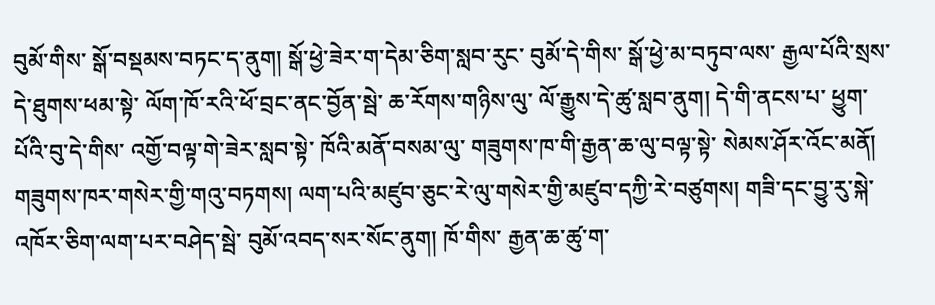བུམོ་གིས་ སྒོ་བསྡམས་བཏང་ད་ནུག། སྒོ་ཕྱེ་ཟེར་ག་དེམ་ཅིག་སླབ་རུང་ བུམོ་དེ་གིས་ སྒོ་ཕྱེ་མ་བཏུབ་ལས་ རྒྱལ་པོའི་སྲས་དེ་ཐུགས་ཕམ་སྟེ་ ལོག་ཁོ་རའི་ཕོ་བྲང་ནང་བྱོན་སྦེ་ ཆ་རོགས་གཉིས་ལུ་ ལོ་རྒྱུས་དེ་ཚུ་སླབ་ནུག། དེ་གི་ནངས་པ་ ཕྱུག་པོའི་བུ་དེ་གིས་ འགྱོ་བལྟ་གེ་ཟེར་སླབ་སྟེ་ ཁོའི་མནོ་བསམ་ལུ་ གཟུགས་ཁ་གི་རྒྱན་ཆ་ལུ་བལྟ་སྟེ་ སེམས་ཤོར་འོང་མནོ། གཟུགས་ཁར་གསེར་གྱི་གའུ་བཏགས། ལག་པའི་མཛུབ་ཅུང་རེ་ལུ་གསེར་གྱི་མཛུབ་དཀྱི་རེ་བཙུགས། གཟི་དང་བྱུ་རུ་སྐེ་འཁོར་ཅིག་ལག་པར་བཤེད་སྦེ་ བུམོ་འབད་སར་སོང་ནུག། ཁོ་གིས་ རྒྱན་ཆ་ཚུ་ག་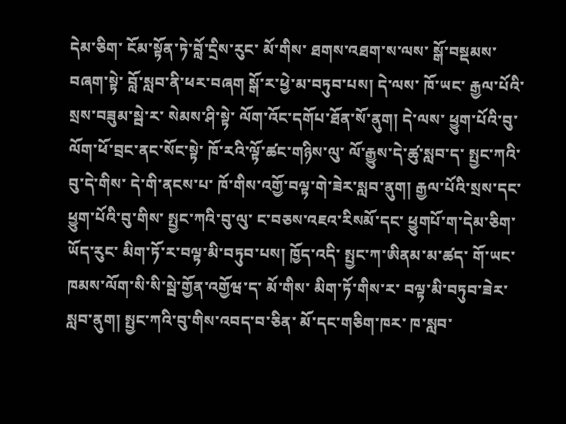དེམ་ཅིག་ ངོམ་སྟོན་ཏེ་བློ་དྲིས་རུང་ མོ་གིས་ ཐགས་འཐག་ས་ལས་ སྒོ་བསྡམས་བཞག་སྟེ་ བློ་སླབ་ནི་ཕར་བཞག སྒོ་ར་ཕྱེ་མ་བཏུབ་པས། དེ་ལས་ ཁོ་ཡང་ རྒྱལ་པོའི་སྲས་བཟུམ་སྦེ་ར་ སེམས་ཤི་སྟེ་ ལོག་འོང་དགོཔ་ཐོན་སོ་ནུག། དེ་ལས་ ཕྱུག་པོའི་བུ་ ལོག་ཕོ་བྲང་ནང་སོང་སྟེ་ ཁོ་རའི་ལྟོ་ཚང་གཉིས་ལུ་ ལོ་རྒྱུས་དེ་ཚུ་སླབ་ད་ སྤྱང་ཀའི་བུ་དེ་གིས་ དེ་གི་ནངས་པ་ ཁོ་གིས་འགྱོ་བལྟ་གེ་ཟེར་སླབ་ནུག། རྒྱལ་པོའི་སྲས་དང་ཕྱུག་པོའི་བུ་གིས་ སྤྱང་ཀའི་བུ་ལུ་ ང་བཅས་འཇའ་རིསམོ་དང་ ཕྱུགཔོ་ག་དེམ་ཅིག་ཡོད་རུང་ མིག་ཏོ་ར་བལྟ་མི་བཏུབ་པས། ཁྱོད་འདི་ སྤྱང་ཀ་ཨིནམ་མ་ཚད་ གོ་ཡང་ཁམས་ལོག་སི་སི་སྦེ་གྱོན་འགྱོཝ་ད་ མོ་གིས་ མིག་ཏོ་གིས་ར་ བལྟ་མི་བཏུབ་ཟེར་སླབ་ནུག། སྤྱང་ཀའི་བུ་གིས་འབད་བ་ཅིན་ མོ་དང་གཅིག་ཁར་ ཁ་སླབ་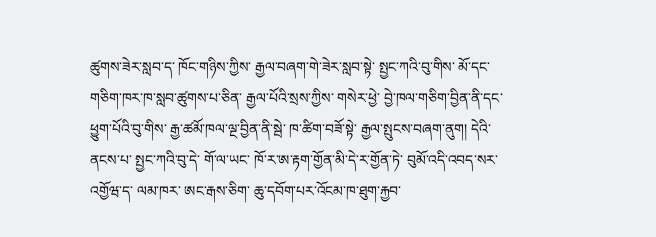ཚུགས་ཟེར་སླབ་ད་ ཁོང་གཉིས་ཀྱིས་ རྒྱལ་བཞག་གེ་ཟེར་སླབ་སྟེ་ སྤྱང་ཀའི་བུ་གིས་ མོ་དང་གཅིག་ཁར་ཁ་སླབ་ཚུགས་པ་ཅིན་ རྒྱལ་པོའི་སྲས་ཀྱིས་ གསེར་ཕྱེ་ བྱེ་ཁལ་གཅིག་བྱིན་ནི་དང་ ཕྱུག་པོའི་བུ་གིས་ རྒྱ་ཚམོ་ཁལ་ལྔ་བྱིན་ནི་སྦེ་ ཁ་ཚིག་བཟོ་སྟེ་ རྒྱལ་སྤུངས་བཞག་ནུག། དེའི་ནངས་པ་ སྤྱང་ཀའི་བུ་དེ་ གོ་ལ་ཡང་ ཁོ་ར་ཨ་རྟག་གྱོན་མི་དེ་ར་གྱོན་ཏེ་ བུམོ་འདི་འབད་སར་འགྱོཝ་ད་ ལམ་ཁར་ ཨང་རྒས་ཅིག་ ཆུ་དབོག་པར་འོངམ་ཁ་ཐུག་རྐྱབ་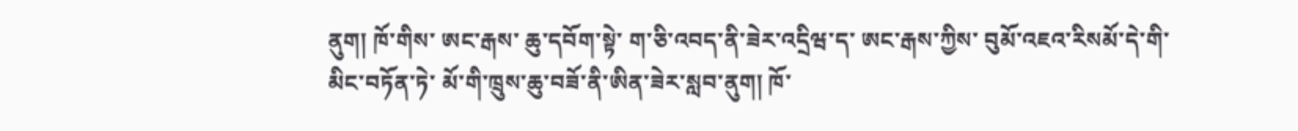ནུག། ཁོ་གིས་ ཨང་རྒས་ ཆུ་དབོག་སྟེ་ ག་ཅི་འབད་ནི་ཟེར་འདྲིཝ་ད་ ཨང་རྒས་ཀྱིས་ བུམོ་འཇའ་རིསམོ་དེ་གི་མིང་བཏོན་ཏེ་ མོ་གི་ཁྲུས་ཆུ་བཟོ་ནི་ཨིན་ཟེར་སླབ་ནུག། ཁོ་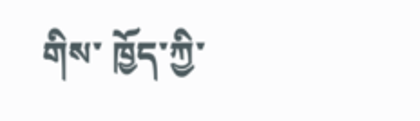གིས་ ཁྱོད་ཀྱི་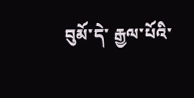བུམོ་དེ་ རྒྱལ་པོའི་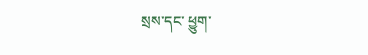སྲས་དང་ ཕྱུག་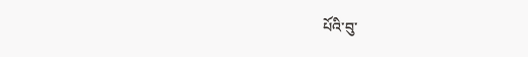པོའི་བུ་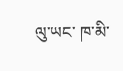ལུ་ཡང་ ཁ་མི་